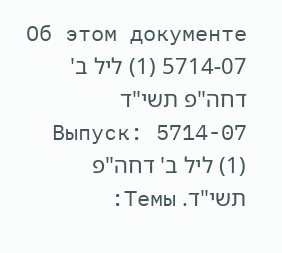Об этом документе
5714-07 (1) ליל ב' דחה"פ תשי"ד
Выпуск: 5714-07 (1) ליל ב' דחה"פ תשי"ד. Темы: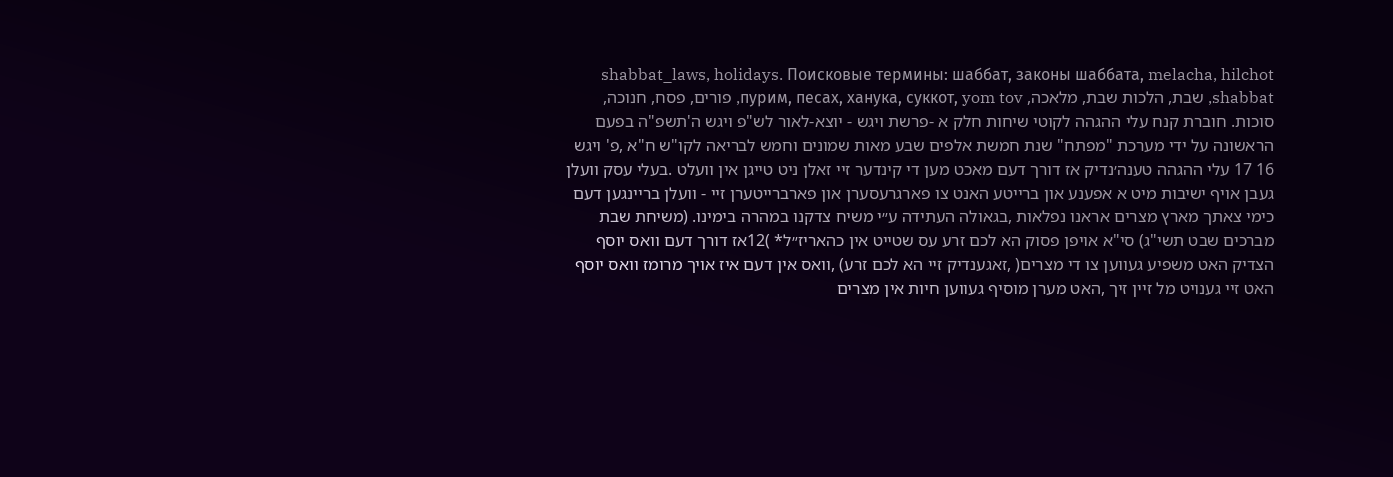shabbat_laws, holidays. Поисковые термины: шаббат, законы шаббата, melacha, hilchot shabbat, שבת, הלכות שבת, מלאכה, пурим, песах, ханука, суккот, yom tov, פורים, פסח, חנוכה, סוכות. חוברת קנח עלי ההגהה לקוטי שיחות חלק א -פרשת ויגש - יוצא-לאור לש"פ ויגש ה'תשפ"ה בפעם הראשונה על ידי מערכת "מפתח" שנת חמשת אלפים שבע מאות שמונים וחמש לבריאה לקו"ש ח"א ,פ' ויגש 16 17 עלי ההגהה טענה׳נדיק אז דורך דעם מאכט מען די קינדער זיי זאלן ניט טייגן אין וועלט .בעלי עסק וועלן געבן אויף ישיבות מיט א אפענע און ברייטע האנט צו פארגרעסערן און פארברייטערן זיי - וועלן בריינגען דעם כימי צאתך מארץ מצרים אראנו נפלאות ,בגאולה העתידה ע״י משיח צדקנו במהרה בימינו. (משיחת שבת מברכים שבט תשי"ג) סי"א אויפן פסוק הא לכם זרע עס שטייט אין כהאריז״ל* )12אז דורך דעם וואס יוסף הצדיק האט משפיע געווען צו די מצרים( ,זאגענדיק זיי הא לכם זרע) ,וואס אין דעם איז אויך מרומז וואס יוסף האט זיי גענויט מל זיין זיך ,האט מערן מוסיף געווען חיות אין מצרים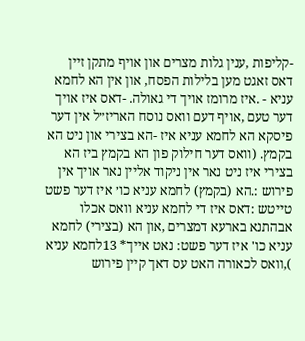-קליפות ,ענין גלות מצרים און אויף מתקן זיין דאס זאגט מען בלילות הפסח, און אין הא לחמא עניא - .איז מרומז אויך די גאולה. -דאס איז אויך דער טעם ,אויף דעם וואס נוסח האריז״ל אין דער פיסקא הא לחמא עניא איז -הא בצירי און ניט הא בקמץ. (וואס דער חילוק פון הא בקמץ ביז הא בצירי איז ניט נאר אין ניקוד אליין נאר אויך אין פירוש :.הא (בקמץ) לחמא עניא כו׳ איז דער פשט טייטש :דאס איז די לחמא עניא וואס אכלו אבהתנא בארעא דמצרים ,און הא (בצירי) לחמא עניא כו' איז דער פשט: נאט אייך* 13לחמא עניא ),וואס לכאורה האט עס דאך קיין פירוש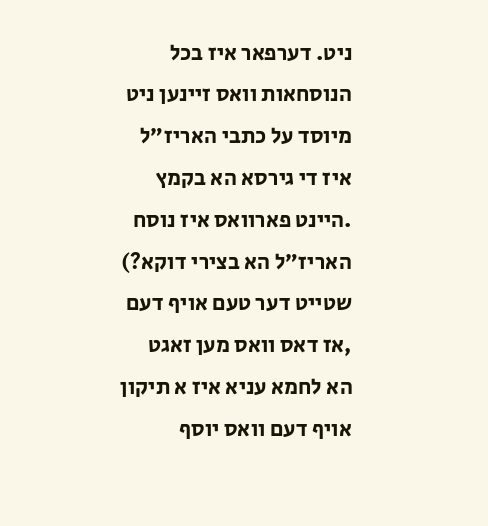ניט. דערפאר איז בכל הנוסחאות וואס זיינען ניט מיוסד על כתבי האריז״ל איז די גירסא הא בקמץ .היינט פארוואס איז נוסח האריז״ל הא בצירי דוקא?) שטייט דער טעם אויף דעם ,אז דאס וואס מען זאגט הא לחמא עניא איז א תיקון אויף דעם וואס יוסף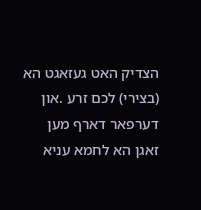הצדיק האט געזאגט הא (בצירי) לכם זרע .און דערפאר דארף מען זאגן הא לחמא עניא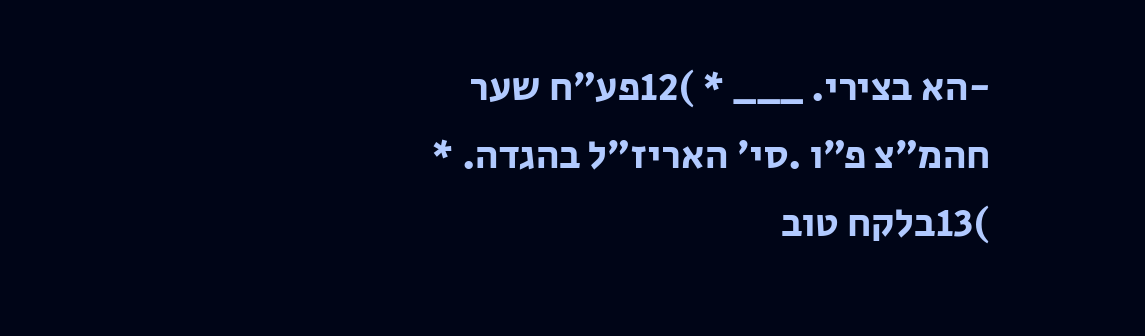-הא בצירי. ___ * )12פע״ח שער חהמ״צ פ״ו .סי׳ האריז״ל בהגדה. * )13בלקח טוב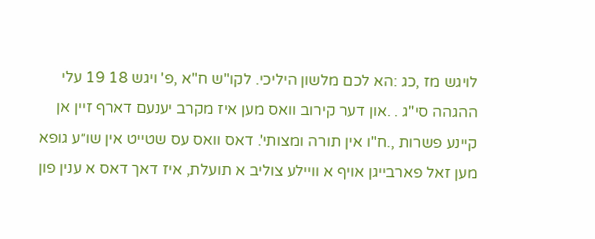לויגש מז ,כג :הא לכם מלשון היליכי. לקו"ש ח"א ,פ' ויגש 18 19 עלי ההגהה סי"ג . .און דער קירוב וואס מען איז מקרב יענעם דארף זיין אן קיינע פשרות ,.ח"ו אין תורה ומצותי'. דאס וואס עס שטייט אין שו״ע גופא מען זאל פארבייגן אויף א וויילע צוליב א תועלת, איז דאך דאס א ענין פון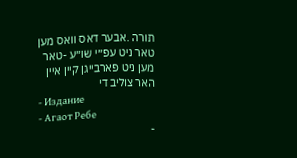תורה .אבער דאס וואס מען טאר ניט עפ״י שו״ע -טאר מען ניט פארבייגן קיין איין האר צוליב די
- Издание
- Агаот Ребе
-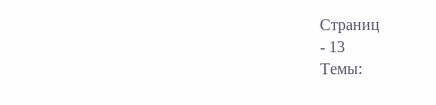Страниц
- 13
Темы: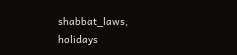shabbat_laws, holidays